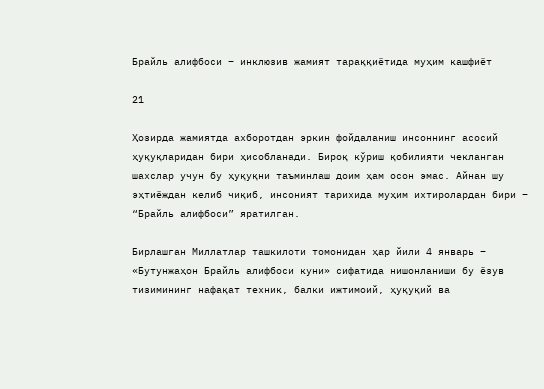Брайль алифбоси – инклюзив жамият тараққиётида муҳим кашфиёт

21

Ҳозирда жамиятда ахборотдан эркин фойдаланиш инсоннинг асосий ҳуқуқларидан бири ҳисобланади. Бироқ кўриш қобилияти чекланган шахслар учун бу ҳуқуқни таъминлаш доим ҳам осон эмас. Айнан шу эҳтиёждан келиб чиқиб, инсоният тарихида муҳим ихтиролардан бири – “Брайль алифбоси” яратилган.

Бирлашган Миллатлар ташкилоти томонидан ҳар йили 4 январь –  «Бутунжаҳон Брайль алифбоси куни» сифатида нишонланиши бу ёзув тизимининг нафақат техник, балки ижтимоий, ҳуқуқий ва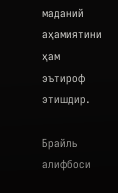маданий аҳамиятини ҳам эътироф этишдир.

Брайль алифбоси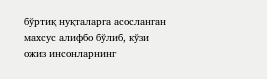бўртиқ нуқталарга асосланган махсус алифбо бўлиб, кўзи ожиз инсонларнинг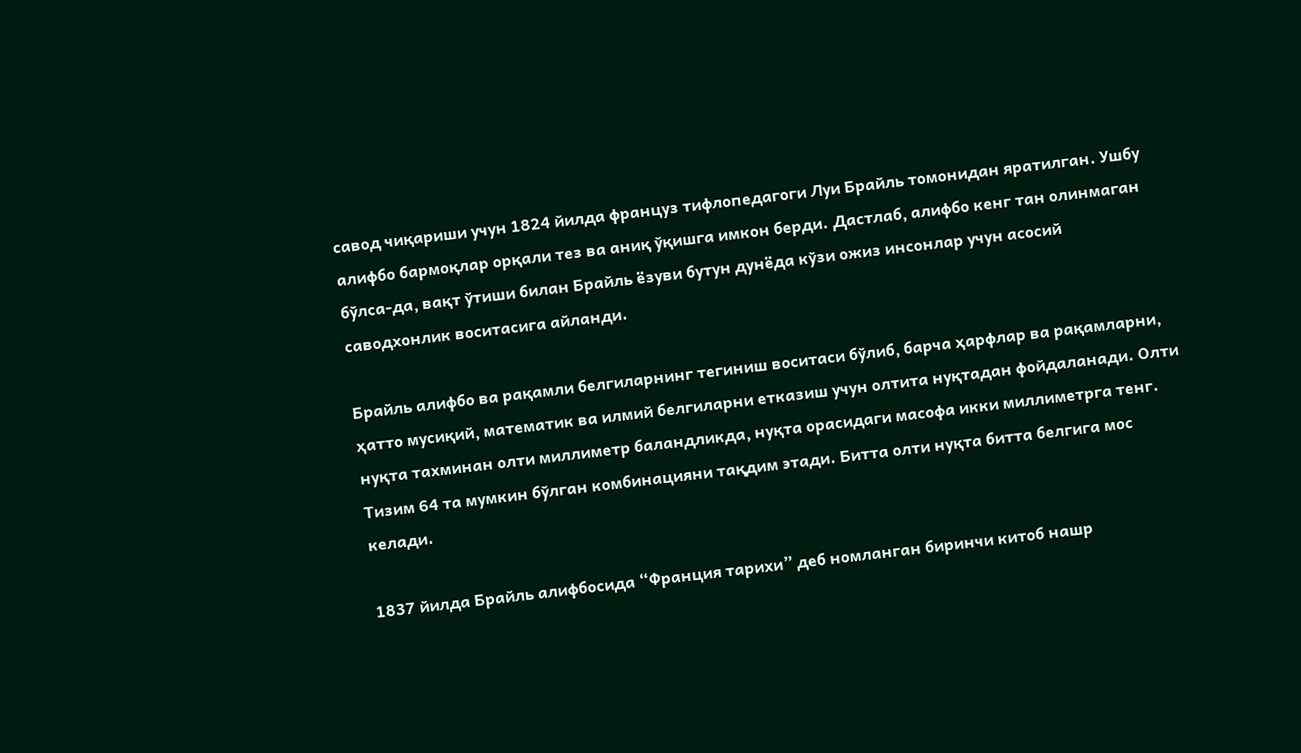савод чиқариши учун 1824 йилда француз тифлопедагоги Луи Брайль томонидан яратилган. Ушбу алифбо бармоқлар орқали тез ва аниқ ўқишга имкон берди. Дастлаб, алифбо кенг тан олинмаган бўлса-да, вақт ўтиши билан Брайль ёзуви бутун дунёда кўзи ожиз инсонлар учун асосий саводхонлик воситасига айланди.

Брайль алифбо ва рақамли белгиларнинг тегиниш воситаси бўлиб, барча ҳарфлар ва рақамларни, ҳатто мусиқий, математик ва илмий белгиларни етказиш учун олтита нуқтадан фойдаланади. Олти нуқта тахминан олти миллиметр баландликда, нуқта орасидаги масофа икки миллиметрга тенг. Тизим 64 та мумкин бўлган комбинацияни тақдим этади. Битта олти нуқта битта белгига мос келади.

1837 йилда Брайль алифбосида “Франция тарихи” деб номланган биринчи китоб нашр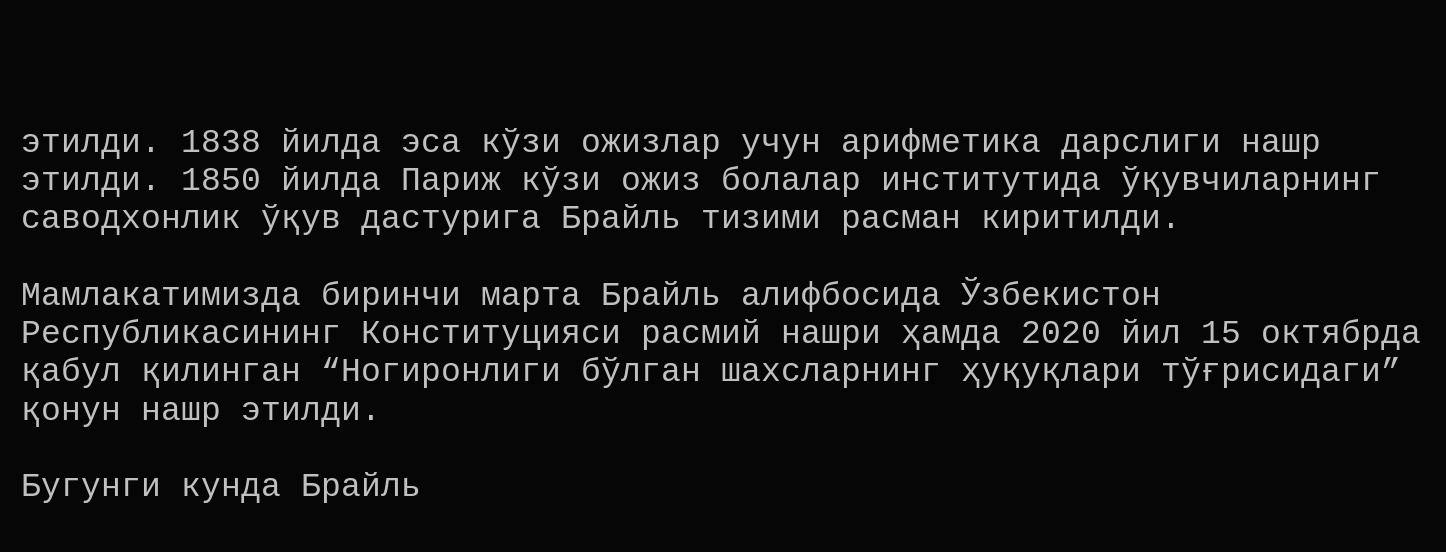этилди. 1838 йилда эса кўзи ожизлар учун арифметика дарслиги нашр этилди. 1850 йилда Париж кўзи ожиз болалар институтида ўқувчиларнинг саводхонлик ўқув дастурига Брайль тизими расман киритилди.

Мамлакатимизда биринчи марта Брайль алифбосида Ўзбекистон Республикасининг Конституцияси расмий нашри ҳамда 2020 йил 15 октябрда қабул қилинган “Ногиронлиги бўлган шахсларнинг ҳуқуқлари тўғрисидаги” қонун нашр этилди.

Бугунги кунда Брайль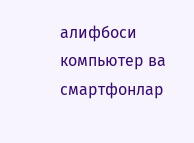алифбоси компьютер ва смартфонлар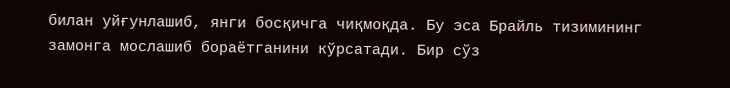билан уйғунлашиб, янги босқичга чиқмоқда. Бу эса Брайль тизимининг замонга мослашиб бораётганини кўрсатади. Бир сўз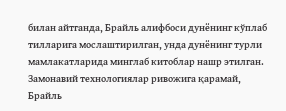билан айтганда, Брайль алифбоси дунёнинг кўплаб тилларига мослаштирилган, унда дунёнинг турли мамлакатларида минглаб китоблар нашр этилган. Замонавий технологиялар ривожига қарамай, Брайль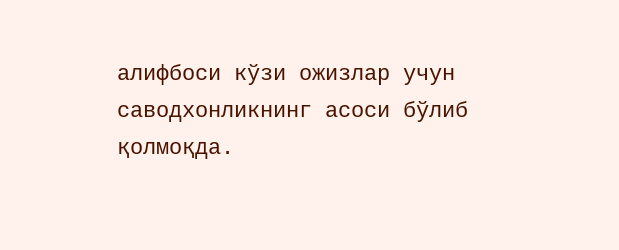алифбоси кўзи ожизлар учун саводхонликнинг асоси бўлиб қолмоқда.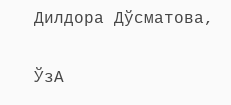Дилдора Дўсматова,

ЎзА